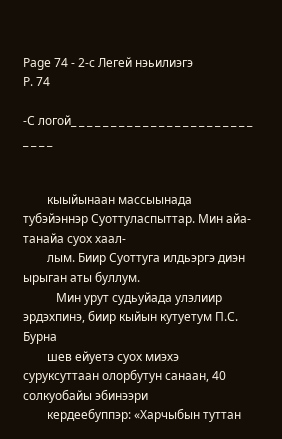Page 74 - 2-с Легей нэьилиэгэ
P. 74

-С логой_ _ _ _ _ _ _ _ _ _ _ _ _ _ _ _ _ _ _ _ _ _ _ _ _ _ _


        кыыйынаан массыынада тубэйэннэр Суоттуласпыттар. Мин айа-танайа суох хаал-
        лым. Биир Суоттуга илдьэргэ диэн ырыган аты буллум.
           Мин урут судьуйада улэлиир эрдэхпинэ, биир кыйын кутуетум П.С. Бурна
        шев ейуетэ суох миэхэ суруксуттаан олорбутун санаан, 40 солкуобайы эбинээри
        кердеебуппэр: «Харчыбын туттан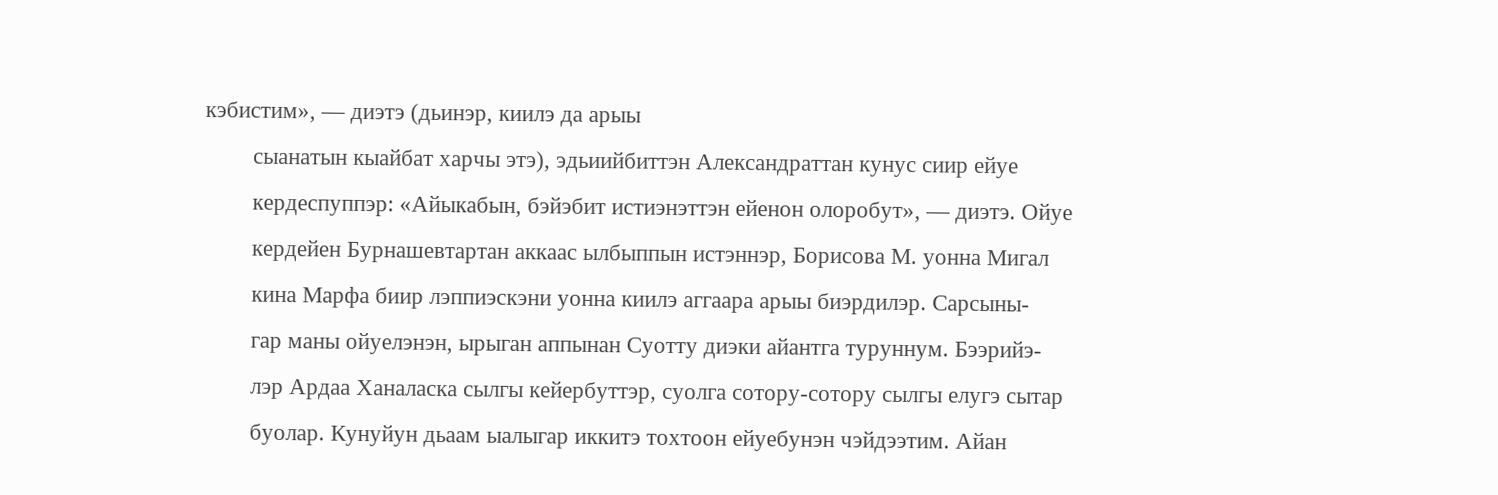кэбистим», — диэтэ (дьинэр, киилэ да арыы
        сыанатын кыайбат харчы этэ), эдьиийбиттэн Александраттан кунус сиир ейуе
        кердеспуппэр: «Айыкабын, бэйэбит истиэнэттэн ейенон олоробут», — диэтэ. Ойуе
        кердейен Бурнашевтартан аккаас ылбыппын истэннэр, Борисова М. уонна Мигал
        кина Марфа биир лэппиэскэни уонна киилэ аггаара арыы биэрдилэр. Сарсыны-
        гар маны ойуелэнэн, ырыган аппынан Суотту диэки айантга туруннум. Бээрийэ-
        лэр Ардаа Ханаласка сылгы кейербуттэр, суолга сотору-сотору сылгы елугэ сытар
        буолар. Кунуйун дьаам ыалыгар иккитэ тохтоон ейуебунэн чэйдээтим. Айан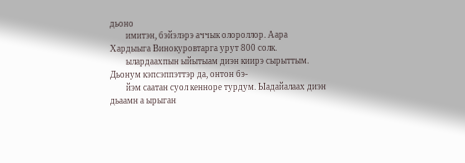дьоно
        имитэн, бэйэлэрэ аччык олороллор. Аара Хардыыга Винокуровтарга урут 800 солк.
        ылардаахпын ыйытыам диэн киирэ сырыттым. Дьонум кэпсэппэттэр да, онтон бэ-
        йэм саатан суол кенноре турдум. Ыадайалаах диэн дьаамн а ырыган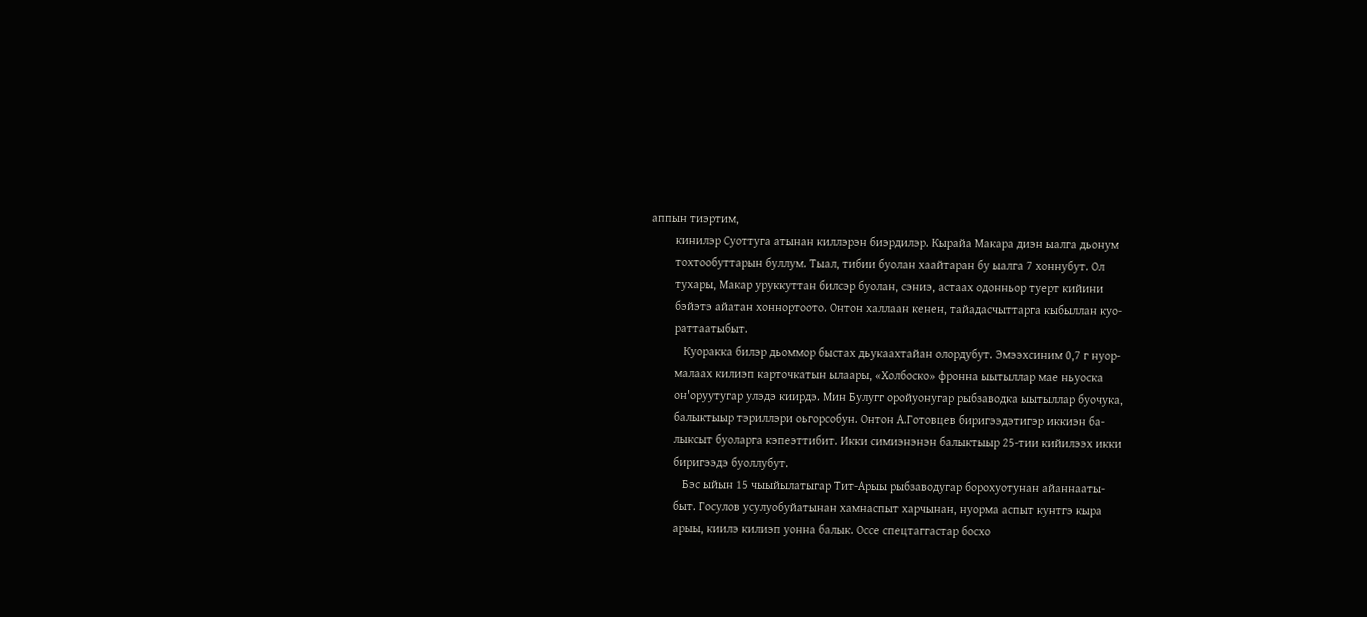аппын тиэртим,
        кинилэр Суоттуга атынан киллэрэн биэрдилэр. Кырайа Макара диэн ыалга дьонум
        тохтообуттарын буллум. Тыал, тибии буолан хаайтаран бу ыалга 7 хоннубут. Ол
        тухары, Макар уруккуттан билсэр буолан, сэниэ, астаах одонньор туерт кийини
        бэйэтэ айатан хоннортоото. Онтон халлаан кенен, тайадасчыттарга кыбыллан куо-
        раттаатыбыт.
           Куоракка билэр дьоммор быстах дьукаахтайан олордубут. Эмээхсиним 0,7 г нуор-
        малаах килиэп карточкатын ылаары, «Холбоско» фронна ыытыллар мае ньуоска
        он'оруутугар улэдэ киирдэ. Мин Булугг оройуонугар рыбзаводка ыытыллар буочука,
        балыктыыр тэриллэри оьгорсобун. Онтон А.Готовцев биригээдэтигэр иккиэн ба-
        лыксыт буоларга кэпеэттибит. Икки симиэнэнэн балыктыыр 25-тии кийилээх икки
        биригээдэ буоллубут.
           Бэс ыйын 15 чыыйылатыгар Тит-Арыы рыбзаводугар борохуотунан айаннааты-
        быт. Госулов усулуобуйатынан хамнаспыт харчынан, нуорма аспыт кунтгэ кыра
        арыы, киилэ килиэп уонна балык. Оссе спецтаггастар босхо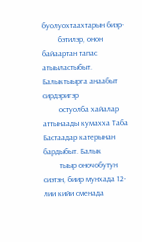буолуохтаахтарын биэр-
        бэтилэр, онон байаартан тапас атыыластыбыт. Балыктыырга анаабыт сирдэригэр
        остуолба хайалар аттынаады кумахха Таба Бастаадар катерынан бардыбыт. Балык
        тыыр оночобутун сиэтэн, биир мунхада 12-лии кийи сменада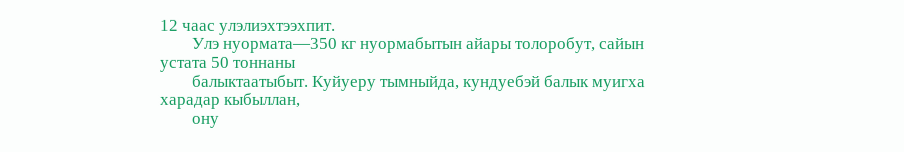12 чаас улэлиэхтээхпит.
        Улэ нуормата—350 кг нуормабытын айары толоробут, сайын устата 50 тоннаны
        балыктаатыбыт. Куйуеру тымныйда, кундуебэй балык муигха харадар кыбыллан,
        ону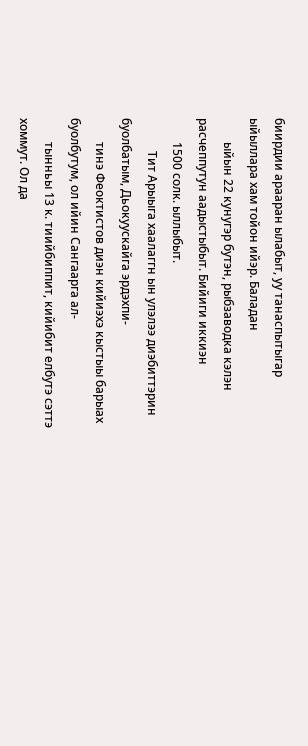биирдии арааран ылабыт, уу танаспытыгар ыйыллара хам тойон ийэр. Баладан
        ыйын 22 кунугэр бутэн, рыбзаводка кэлэн расчеппутун аадыстыбыт. Бийиги иккиэн
        1500 солк. ыллыбыт.
           Тит Арыыга хаалаггн ын улэлээ диэбиттэрин буолбатым, Дьокуускайга эрдэхпи-
        тинэ Феоктистов диэн кийиэхэ кыстыы барыах буолбутум, ол ийин Сангаарга ал-
        тынньы 13 к. тиийбиппит, кийибит елбутэ сэттэ хоммут. Ол да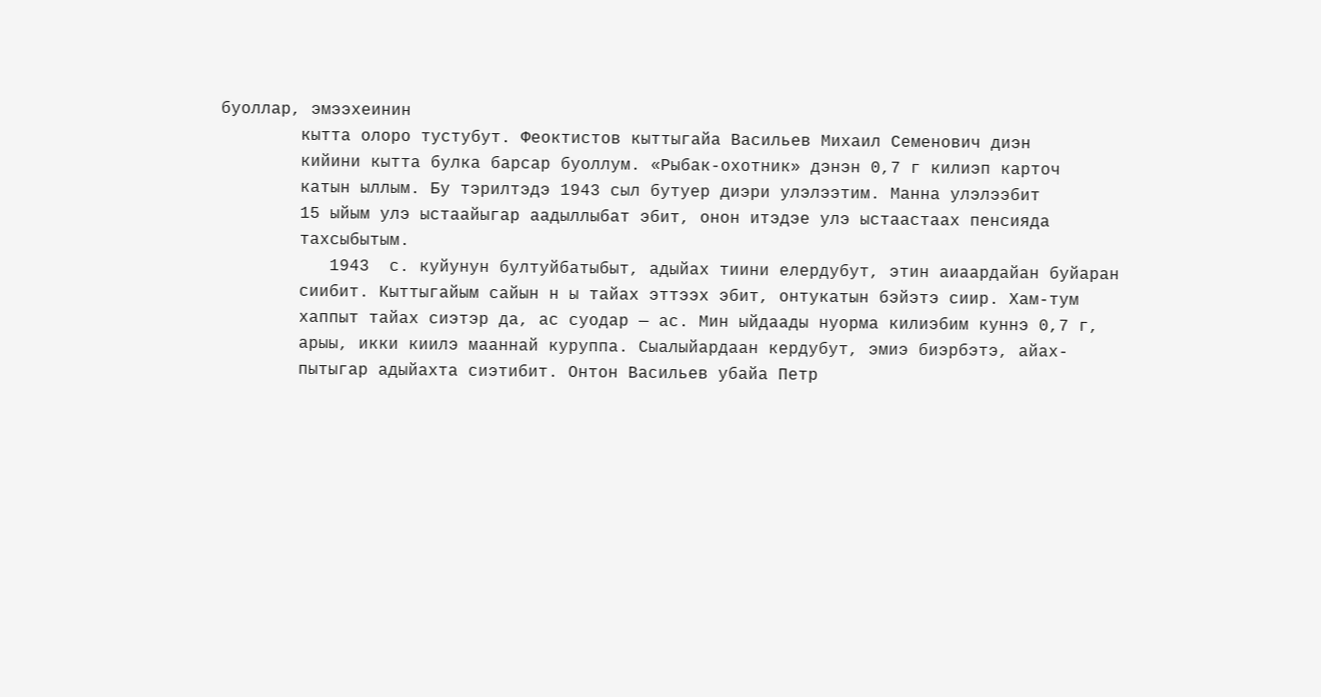буоллар, эмээхеинин
        кытта олоро тустубут. Феоктистов кыттыгайа Васильев Михаил Семенович диэн
        кийини кытта булка барсар буоллум. «Рыбак-охотник» дэнэн 0,7 г килиэп карточ
        катын ыллым. Бу тэрилтэдэ 1943 сыл бутуер диэри улэлээтим. Манна улэлээбит
        15 ыйым улэ ыстаайыгар аадыллыбат эбит, онон итэдэе улэ ыстаастаах пенсияда
        тахсыбытым.
           1943  с. куйунун бултуйбатыбыт, адыйах тиини елердубут, этин аиаардайан буйаран
        сиибит. Кыттыгайым сайын н ы тайах эттээх эбит, онтукатын бэйэтэ сиир. Хам-тум
        хаппыт тайах сиэтэр да, ас суодар — ас. Мин ыйдаады нуорма килиэбим куннэ 0,7 г,
        арыы, икки киилэ мааннай куруппа. Сыалыйардаан кердубут, эмиэ биэрбэтэ, айах-
        пытыгар адыйахта сиэтибит. Онтон Васильев убайа Петр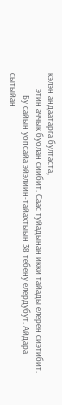кэлэн андаатарга бултаста,
        этин аччык буолан сиибит. Саас туйадынан икки тайады елерен сиэтибит.
           Бу сайын уопсайа эйэлиин-тайахтыын 38 тебену елердубут. Айдара сытыйан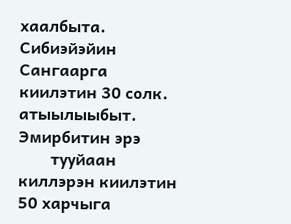хаалбыта. Сибиэйэйин Сангаарга киилэтин 30 солк. атыылыыбыт. Эмирбитин эрэ
        тууйаан киллэрэн киилэтин 50 харчыга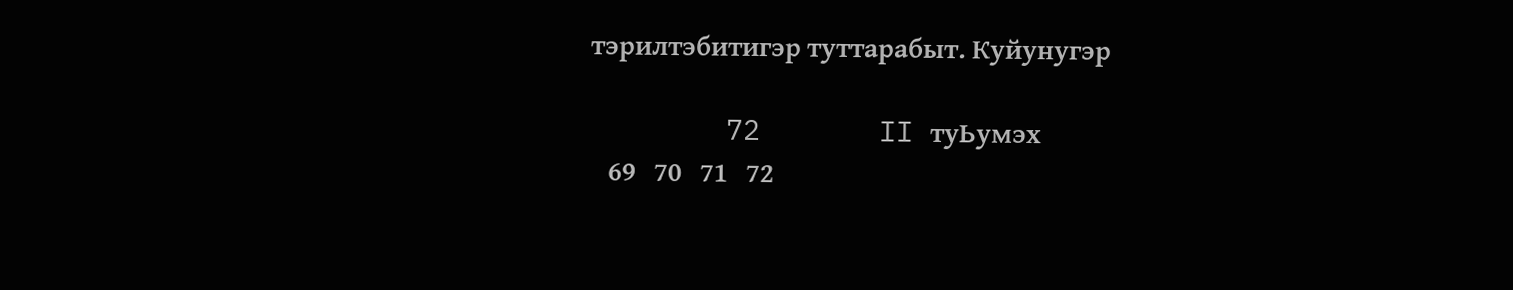тэрилтэбитигэр туттарабыт. Куйунугэр

        72       II туЬумэх
   69   70   71   72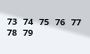73   74   75   76   77   78   79